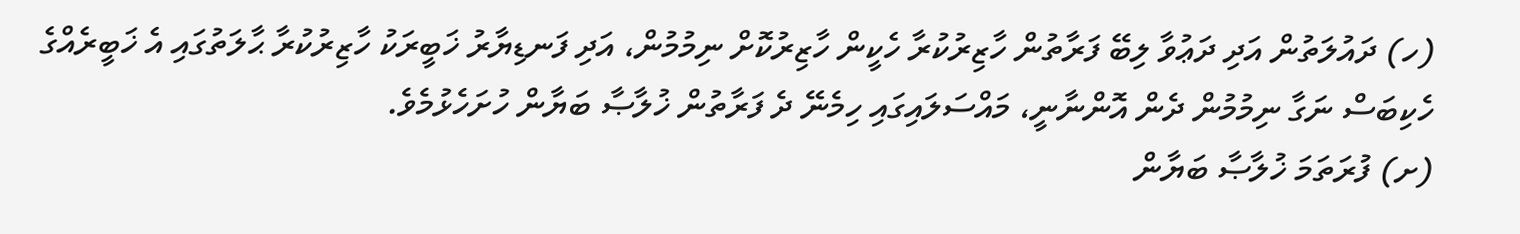(ހ) ދައުލަތުން އަދި ދަޢުވާ ލިބޭ ފަރާތުން ހާޒިރުކުރާ ހެކީން ހާޒިރުކޮށް ނިމުމުން، އަދި ފަނޑިޔާރު ޚަބީރަކު ހާޒިރުކުރާ ޙާލަތުގައި އެ ޚަބީރެއްގެ ހެކިބަސް ނަގާ ނިމުމުން ދެން އޮންނާނީ، މައްސަލައިގައި ހިމެނޭ ދެ ފަރާތުން ޚުލާޞާ ބަޔާން ހުށަހެޅުމެވެ.
(ށ) ފުރަތަމަ ޚުލާޞާ ބަޔާން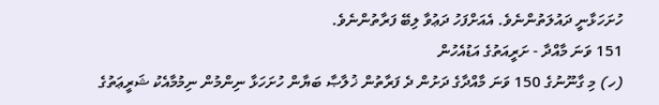ހުށަހަޅާނީ ދައުލަތުންނެވެ. އެއަށްފަހު ދަޢުވާ ލިބޭ ފަރާތުންނެވެ.
151 ވަނަ މާއްދާ - ށަރީއަތުގެ އަޑުއެހުން
(ހ) މި ގާނޫނުގެ 150 ވަނަ މާއްދާގެ ދަށުން ދެ ފަރާތުން ޚުލާޞާ ބަޔާން ހުށަހަޅާ ނިންމުން ނިމުމާއެކު ޝަރީޢަތުގެ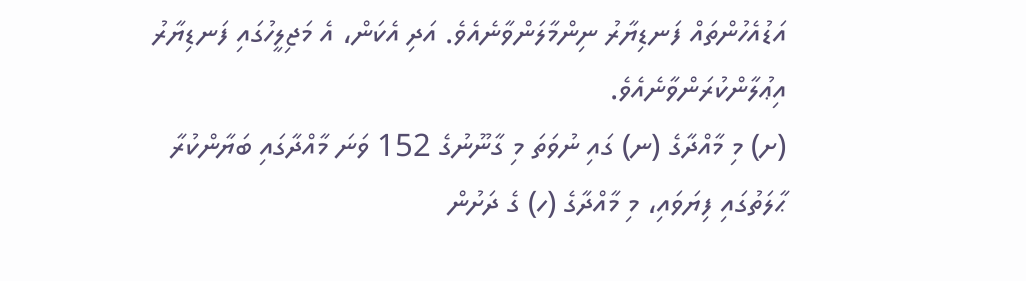އަޑުއެހުންތައް ފަނޑިޔާރު ނިންމާލަންވާނެއެވެ. އަދި އެކަން، އެ މަޖިލީހުގައި ފަނޑިޔާރު އިޢުލާންކުރަންވާނެއެވެ.
(ށ) މި މާއްދާގެ (ނ) ގައި ނުވަތަ މި ގާނޫނުގެ 152 ވަނަ މާއްދާގައި ބަޔާންކުރާ ޙާލަތުގައި ފިޔަވައި، މި މާއްދާގެ (ހ) ގެ ދަށުން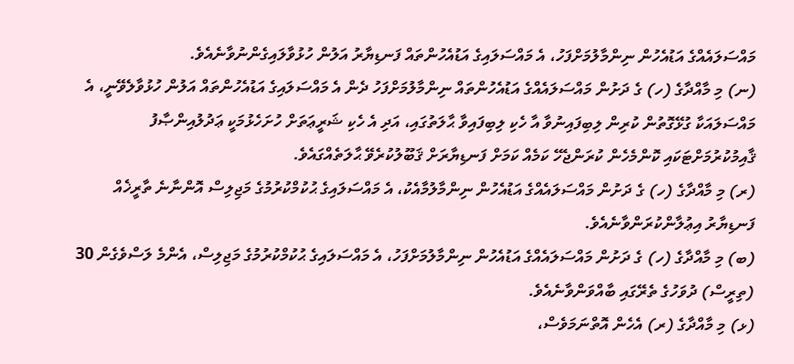މައްސަލައެއްގެ އަޑުއެހުން ނިންމާލުމަށްފަހު، އެ މައްސަލައިގެ އަޑުއެހުންތައް ފަނޑިޔާރު އަލުން ހުޅުވާލައިގެންނުވާނެއެވެ.
(ނ) މި މާއްދާގެ (ހ) ގެ ދަށުން މައްސަލައެއްގެ އަޑުއެހުންތައް ނިންމާލުމަށްފަހު ދެން އެ މައްސަލައިގެ އަޑުއެހުންތައް އަލުން ހުޅުވާލެވޭނީ، އެ މައްސަލައަކާ ގުޅޭގޮތުން ކުރިން ލިބިފައިނުވާ އާ ހެކި ލިބިފައިވާ ޙާލަތުގައި، އަދި އެ ހެކި ޝަރީޢަތަށް ހުށަހެޅުމަކީ ޢަދުލުއިންޞާފު ޤާއިމުކުރުމަށްޓަކައި ކޮންމެހެން ކުރަންޖެހޭ ކަމެއް ކަމަށް ފަނޑިޔާރަށް ޤަބޫލުކުރެވޭ ޙާލަތެއްގައެވެ.
(ރ) މި މާއްދާގެ (ހ) ގެ ދަށުން މައްސަލައެއްގެ އަޑުއެހުން ނިންމާލުމާއެކު، އެ މައްސަލައިގެ ޙުކުމްކުރުމުގެ މަޖިލިސް އޮންނާނެ ތާރީޚެއް ފަނޑިޔާރު އިޢުލާންކުރަންވާނެއެވެ.
(ބ) މި މާއްދާގެ (ހ) ގެ ދަށުން މައްސަލައެއްގެ އަޑުއެހުން ނިންމާލުމަށްފަހު، އެ މައްސަލައިގެ ޙުކުމްކުރުމުގެ މަޖިލިސް، އެންމެ ލަސްވެގެން 30 (ތިރީސް) ދުވަހުގެ ތެރޭގައި ބާއްވަންވާނެއެވެ.
(ޅ) މި މާއްދާގެ (ރ) އެހެން އޮތްނަމަވެސް،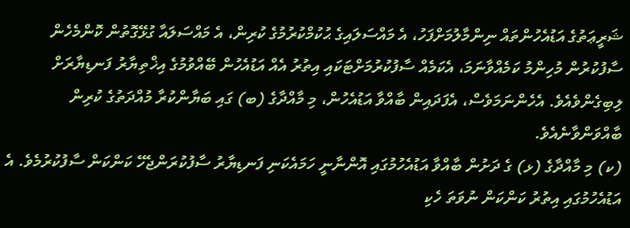ޝަރީޢަތުގެ އަޑުއެހުންތައް ނިންމާލުމަށްފަހު، އެ މައްސަލައިގެ ޙުކުމްކުރުމުގެ ކުރިން، އެ މައްސަލައާ ގުޅޭގޮތުން ކޮންމެހެން ސާފުކުރުން މުހިންމު ކަމެއްވާނަމަ، އެކަމެއް ސާފުކުރުމަށްޓަކައި އިތުރު އެއް އަޑުއެހުން ބޭއްވުމުގެ އިޚްތިޔާރު ފަނޑިޔާރަށް ލިބިގެންވެއެވެ. އެހެންނަމަވެސް، އެފަދައިން ބާއްވާ އަޑުއެހުން، މި މާއްދާގެ (ބ) ގައި ބަޔާންކުރާ މުއްދަތުގެ ކުރިން ބާއްވަންވާނެއެވެ.
(ކ) މި މާއްދާގެ (ޅ) ގެ ދަށުން ބާއްވާ އަޑުއެހުމުގައި އޮންނާނީ ހަމައެކަނި ފަނޑިޔާރު ސާފުކުރަންޖެހޭ ކަންކަން ސާފުކުރުމެވެ. އެ އަޑުއެހުމުގައި އިތުރު ކަންކަން ނުވަތަ ހެކި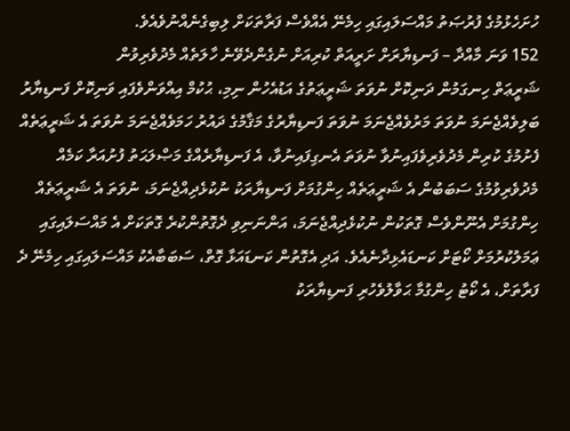ހުށަހެޅުމުގެ ފުރުޞަތު މައްސަލައިގައި ހިމެނޭ އެއްވެސް ފަރާތަކަށް ލިބިގެނެއްނުވެއެވެ.
152 ވަނަ މާއްދާ – ފަނޑިޔާރަށް ށަރީއަތް ކުރިއަށް ނުގެންދެވޭނެ ހާލަތެއް މެދުވެރިވުން
ޝަރީޢަތް ހިނގަމުން ދަނިކޮށް ނުވަތަ ޝަރީޢަތުގެ އަޑުއެހުން ނިމި، ޙުކުމް އިއްވަންވެފައި ވަނިކޮށް ފަނޑިޔާރު ބަލިވެއްޖެނަމަ ނުވަތަ މަރުވެއްޖެނަމަ ނުވަތަ ފަނޑިޔާރުގެ މަޤާމުގެ ދައުރު ހަމަވެއްޖެނަމަ ނުވަތަ އެ ޝަރީޢަތެއް ފެށުމުގެ ކުރިން މެދުވެރިވެފައިނުވާ ނުވަތަ އެނގިފައިނުވާ، އެ ފަނޑިޔާރެއްގެ މަޞްލަޙަތު ފުށުއަރާ ކަމެއް މެދުވެރިވުމުގެ ސަބަބުން އެ ޝަރީޢަތެއް ހިންގުމަށް ފަނޑިޔާރަކު ނުކުޅެދިއްޖެނަމަ، ނުވަތަ އެ ޝަރީޢަތެއް ހިންގުމަށް އެނޫންވެސް ގޮތަކުން ނުކުޅެދިއްޖެނަމަ، އަންނަނިވި ދެގޮތުންކުރެ ގޮތަކަށް އެ މައްސަލައިގައި ޢަމަލުކުރުމަށް ކޯޓަށް ކަނޑައެޅިދާނެއެވެ. އަދި އެގޮތުން ކަނޑައަޅާ ގޮތް، ސަބަބާއެކު މައްސަލައިގައި ހިމެނޭ ދެ ފަރާތަށް، އެ ކޯޓު ހިންގުމާ ޙަވާލުވެހުރި ފަނޑިޔާރަކު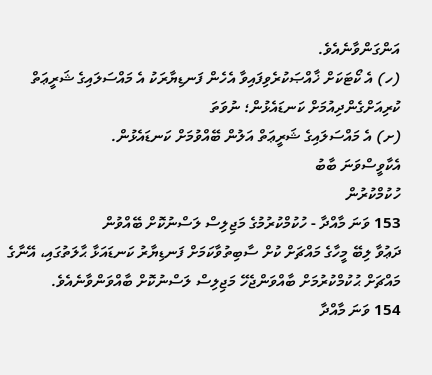އަންގަންވާނެއެވެ.
(ހ) އެ ކޯޓަކަށް ޚާއްޞަކުރެވިފައިވާ އެހެން ފަނޑިޔާރަކު އެ މައްސަލައިގެ ޝަރީޢަތް ކުރިއަށްގެންދިއުމަށް ކަނޑައެޅުން؛ ނުވަތަ
(ށ) އެ މައްސަލައިގެ ޝަރީޢަތް އަލުން ބޭއްވުމަށް ކަނޑައެޅުން.
އެކާވީސްވަނަ ބާބު
ހުކުމްކުރުން
153 ވަނަ މާއްދާ - ހުކުމްކުރުމުގެ މަޖިލިސް ލަސްނުކޮށް ބޭއްވުން
ދަޢުވާ ލިބޭ މީހާގެ މައްޗަށް ކުށް ސާބިތުވާކަމަށް ފަނޑިޔާރު ކަނޑައަޅާ ޙާލަތުގައި، އޭނާގެ މައްޗަށް ޙުކުމްކުރުމަށް ބާއްވަންޖެހޭ މަޖިލިސް ލަސްނުކޮށް ބާއްވަންވާނެއެވެ.
154 ވަނަ މާއްދާ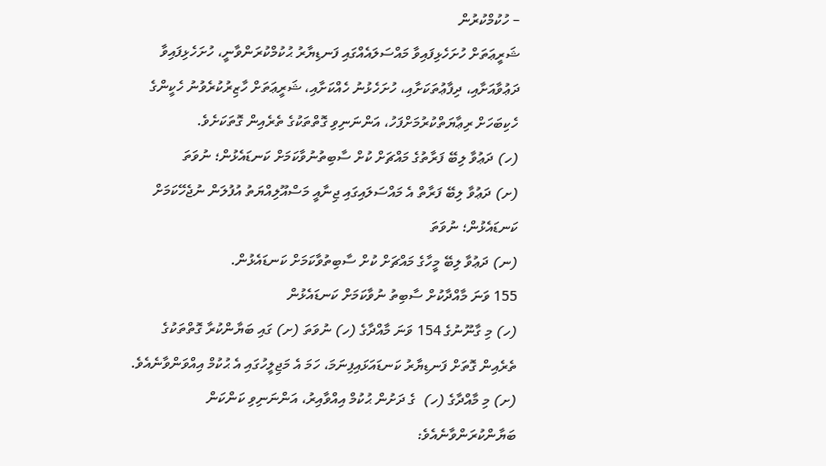– ހުކުމްކުރުން
ޝަރީޢަތަށް ހުށަހެޅިފައިވާ މައްސަލައެއްގައި ފަނޑިޔާރު ޙުކުމްކުރަންވާނީ، ހުށަހެޅިފައިވާ ދަޢުވާއަށާއި، ދިފާޢުތަކަށާއި، ހުށަހެޅުނު ހެއްކަށާއި، ޝަރީޢަތަށް ހާޒިރުކުރެވުނު ހެކީންގެ ހެކިބަހަށް ރިޢާޔަތްކުރުމަށްފަހު، އަންނަނިވި ގޮތްތަކުގެ ތެރެއިން ގޮތަކަށެވެ.
(ހ) ދަޢުވާ ލިބޭ ފަރާތުގެ މައްޗަށް ކުށް ސާބިތުނުވާކަމަށް ކަނޑައެޅުން؛ ނުވަތަ
(ށ) ދަޢުވާ ލިބޭ ފަރާތް އެ މައްސަލައިގައި ޖިނާއީ މަސްއޫލިއްޔަތު އުފުލަން ނުޖެހޭކަމަށް ކަނޑައެޅުން؛ ނުވަތަ
(ނ) ދަޢުވާ ލިބޭ މީހާގެ މައްޗަށް ކުށް ސާބިތުވާކަމަށް ކަނޑައެޅުން.
155 ވަނަ މާއްދާކުށް ސާބިތު ނުވާކަމަށް ކަނޑައެޅުން
(ހ) މި ގާނޫނުގެ 154 ވަނަ މާއްދާގެ (ހ) ނުވަތަ (ށ) ގައި ބަޔާންކުރާ ގޮތްތަކުގެ ތެރެއިން ގޮތަށް ފަނޑިޔާރު ކަނޑައަޅައިފިނަމަ، ހަމަ އެ މަޖިލީހުގައި އެ ޙުކުމް އިއްވަންވާނެއެވެ.
(ށ) މި މާއްދާގެ (ހ)  ގެ ދަށުން ޙުކުމް އިއްވާއިރު، އަންނަނިވި ކަންކަން ބަޔާންކުރަންވާނެއެވެ: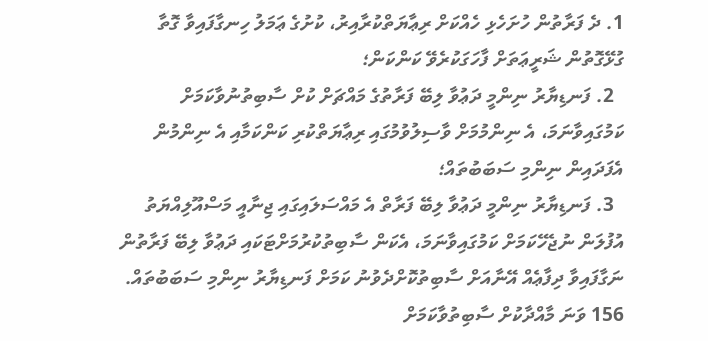1. ދެ ފަރާތުން ހުށަހެޅި ހެއްކަށް ރިޢާޔަތްކުރާއިރު، ކުށުގެ ޢަމަލު ހިނގާފައިވާ ގޮތާ ގުޅޭގޮތުން ޝަރީޢަތަށް ފާހަގަކުރެވޭ ކަންކަން؛
  2. ފަނޑިޔާރު ނިންމީ ދަޢުވާ ލިބޭ ފަރާތުގެ މައްޗަށް ކުށް ސާބިތުނުވާކަމަށް ކަމުގައިވާނަމަ، އެ ނިންމުމަށް ވާސިލުވުމުގައި ރިޢާޔަތްކުރި ކަންކަމާއި އެ ނިންމުން އެފަދައިން ނިންމި ސަބަބުތައް؛
  3. ފަނޑިޔާރު ނިންމީ ދަޢުވާ ލިބޭ ފަރާތް އެ މައްސަލައިގައި ޖިނާއީ މަސްއޫލިއްޔަތު އުފުލަން ނުޖެހޭކަމަށް ކަމުގައިވާނަމަ، އެކަން ސާބިތުކުރުމަށްޓަކައި ދަޢުވާ ލިބޭ ފަރާތުން ނަގާފައިވާ ދިފާޢެއް އޭނާއަށް ސާބިތުކޮށްދެވުނު ކަމަށް ފަނޑިޔާރު ނިންމި ސަބަބުތައް.
156 ވަނަ މާއްދާކުށް ސާބިތުވާކަމަށް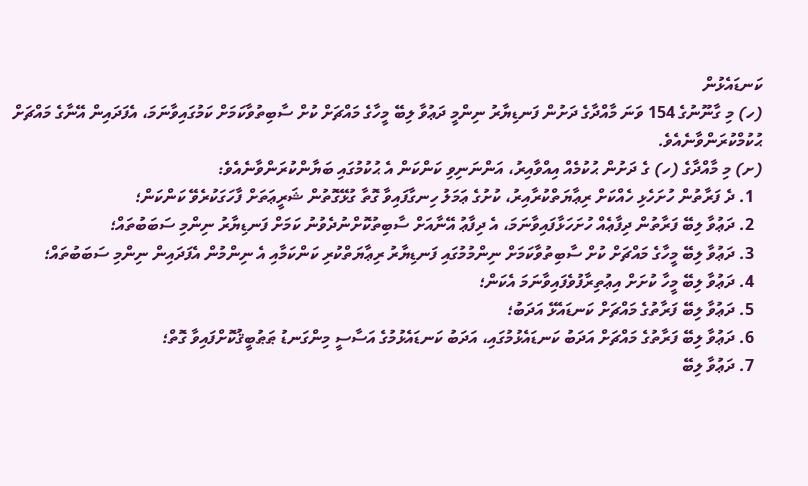ކަނޑައެޅުން
(ހ) މި ގާނޫނުގެ 154 ވަނަ މާއްދާގެ ދަށުން ފަނޑިޔާރު ނިންމީ ދަޢުވާ ލިބޭ މީހާގެ މައްޗަށް ކުށް ސާބިތުވާކަމަށް ކަމުގައިވާނަމަ، އެފަދައިން އޭނާގެ މައްޗަށް ޙުކުމްކުރަންވާނެއެވެ.
(ށ) މި މާއްދާގެ (ހ) ގެ ދަށުން ޙުކުމެއް އިއްވާއިރު، އަންނަނިވި ކަންކަން އެ ޙުކުމުގައި ބަޔާންކުރަންވާނެއެވެ:
  1. ދެ ފަރާތުން ހުށަހެޅި ހެއްކަށް ރިޢާޔަތްކުރާއިރު، ކުށުގެ ޢަމަލު ހިނގާފައިވާ ގޮތާ ގުޅޭގޮތުން ޝަރީޢަތަށް ފާހަގަކުރެވޭ ކަންކަން؛
  2. ދަޢުވާ ލިބޭ ފަރާތުން ދިފާޢެއް ހުށަހަޅާފައިވާނަމަ، އެ ދިފާޢު އޭނާއަށް ސާބިތުކޮށްނުދެވުނު ކަމަށް ފަނޑިޔާރު ނިންމި ސަބަބުތައް؛
  3. ދަޢުވާ ލިބޭ މީހާގެ މައްޗަށް ކުށް ސާބިތުވާކަމަށް ނިންމުމުގައި ފަނޑިޔާރު ރިޢާޔަތްކުރި ކަންކަމާއި އެ ނިންމުން އެފަދައިން ނިންމި ސަބަބުތައް؛
  4. ދަޢުވާ ލިބޭ މީހާ ކުށަށް އިޢުތިރާފުވެފައިވާނަމަ އެކަން؛
  5. ދަޢުވާ ލިބޭ ފަރާތުގެ މައްޗަށް ކަނޑައެޅޭ އަދަބު؛
  6. ދަޢުވާ ލިބޭ ފަރާތުގެ މައްޗަށް އަދަބު ކަނޑައެޅުމުގައި، އަދަބު ކަނޑައެޅުމުގެ އަސާސީ މިންގަނޑު ޠަޠުބީޤުކޮށްފައިވާ ގޮތް؛
  7. ދަޢުވާ ލިބޭ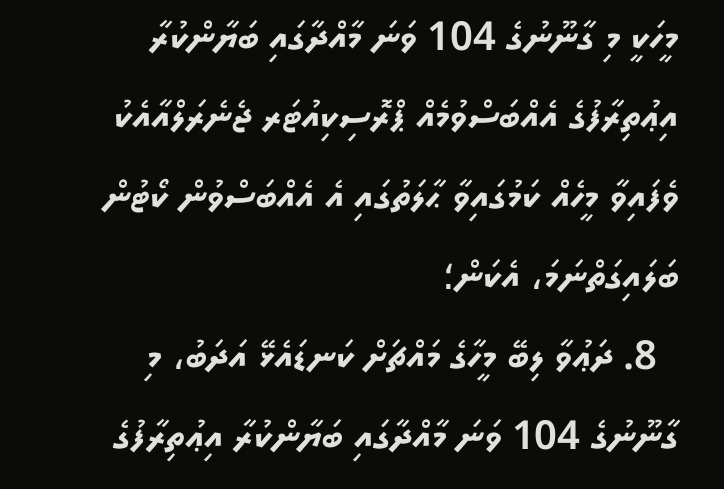މީހަކީ މި ގާނޫނުގެ 104 ވަނަ މާއްދާގައި ބަޔާންކުރާ އިޢުތިރާފުގެ އެއްބަސްވުމެއް ޕްރޮސިކިއުޓަރ ޖެނެރަލްއާއެކު ވެފައިވާ މީހެއް ކަމުގައިވާ ޙާލަތުގައި އެ އެއްބަސްވުން ކޯޓުން ބަލައިގަތްނަމަ، އެކަން؛
  8. ދަޢުވާ ލިބޭ މީހާގެ މައްޗަށް ކަނޑައެޅޭ އަދަބު، މި ގާނޫނުގެ 104 ވަނަ މާއްދާގައި ބަޔާންކުރާ އިޢުތިރާފުގެ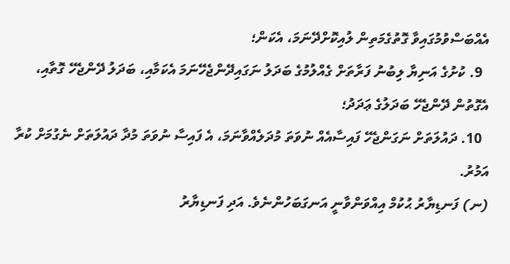އެއްބަސްވުމުގައިވާ ގޮތުގެމަތިން ލުއިކޮށްދޭނަމަ، އެކަން؛
  9. ކުށުގެ އަނިޔާ ލިބުނު ފަރާތަށް ގެއްލުމުގެ ބަދަލު ނަގައިދޭންޖެހޭނަމަ އެކަމާއި، ބަދަލު ދޭންޖެހޭ ގޮތާއި، އެގޮތުން ދޭންޖެހޭ ބަދަލުގެ ޢަދަދު؛
  10. ދައުލަތަށް ނަގަންޖެހޭ ފައިސާއެއް ނުވަތަ މުދަލެއްވާނަމަ، އެ ފައިސާ ނުވަތަ މުދާ ދައުލަތަށް ނެގުމަށް ކުރާ އަމުރު.
(ނ) ފަނޑިޔާރު ޙުކުމް އިއްވަންވާނީ އަނގަބަހުންނެވެ. އަދި ފަނޑިޔާރު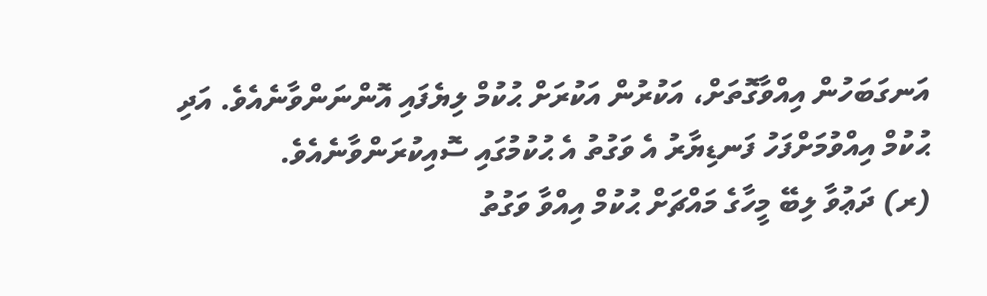އަނގަބަހުން އިއްވާގޮތަށް، އަކުރުން އަކުރަށް ޙުކުމް ލިޔެފައި އޮންނަންވާނެއެވެ. އަދި ޙުކުމް އިއްވުމަށްފަހު ފަނޑިޔާރު އެ ވަގުތު އެ ޙުކުމުގައި ސޮއިކުރަންވާނެއެވެ.
(ރ) ދަޢުވާ ލިބޭ މީހާގެ މައްޗަށް ޙުކުމް އިއްވާ ވަގުތު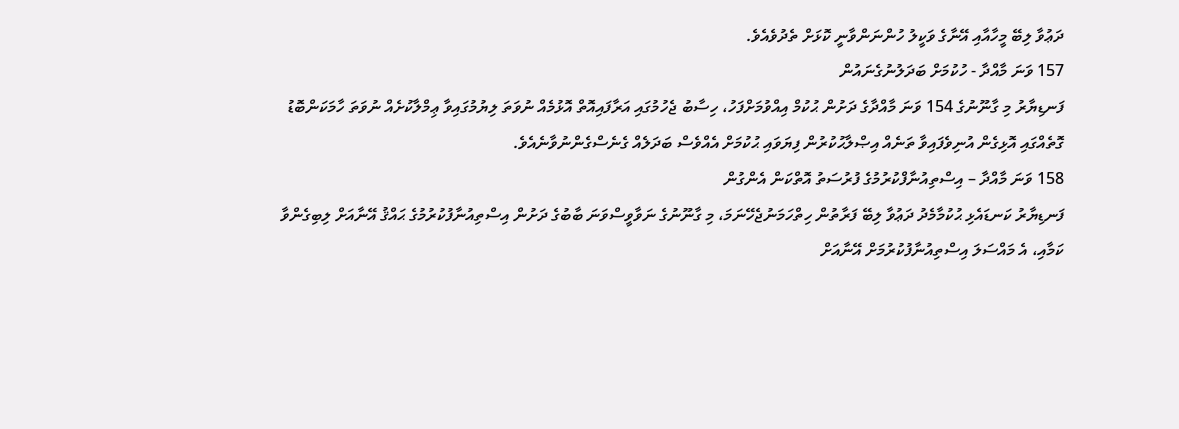ދަޢުވާ ލިބޭ މީހާއާއި އޭނާގެ ވަކީލު ހުންނަންވާނީ ކޮޅަށް ތެދުވެއެވެ.
157 ވަނަ މާއްދާ - ހުކުމަށް ބަދަލުނުގެނައުން
ފަނޑިޔާރު މި ގާނޫނުގެ 154 ވަނަ މާއްދާގެ ދަށުން ޙުކުމް އިއްވުމަށްފަހު، ހިސާބު ޖެހުމުގައި އަރާފައިއޮތް އޮޅުމެއް ނުވަތަ ލިޔުމުގައިވާ ޢިމްލާކުށެއް ނުވަތަ ހާމަކަންބޮޑު ގޮތެއްގައި އޮޅިގެން އުނިވެފައިވާ ތަނެއް އިޞްލާޙުކުރުން ފިޔަވައި ޙުކުމަށް އެއްވެސް ބަދަލެއް ގެނެސްގެންނުވާނެއެވެ.
158 ވަނަ މާއްދާ – އިސްތިއުނާފްކުރުމުގެ ފުރުސަތު އޮތްކަން އެންގުން
ފަނޑިޔާރު ކަނޑައެޅި ޙުކުމާމެދު ދަޢުވާ ލިބޭ ފަރާތުން ހިތްހަމަނުޖެހޭނަމަ، މި ގާނޫނުގެ ނަވާވީސްވަނަ ބާބުގެ ދަށުން އިސްތިއުނާފުކުރުމުގެ ޙައްޤު އޭނާއަށް ލިބިގެންވާ ކަމާއި، އެ މައްސަލަ އިސްތިއުނާފުކުރުމަށް އޭނާއަށް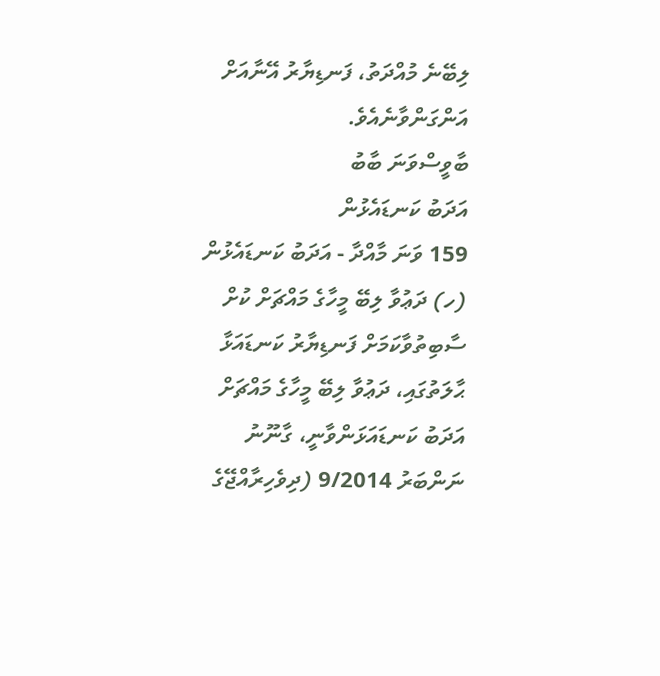ލިބޭނެ މުއްދަތު، ފަނޑިޔާރު އޭނާއަށް އަންގަންވާނެއެވެ.
ބާވީސްވަނަ ބާބު
އަދަބު ކަނޑައެޅުން
159 ވަނަ މާއްދާ - އަދަބު ކަނޑައެޅުން
(ހ) ދަޢުވާ ލިބޭ މީހާގެ މައްޗަށް ކުށް ސާބިތުވާކަމަށް ފަނޑިޔާރު ކަނޑައަޅާ ޙާލަތުގައި، ދަޢުވާ ލިބޭ މީހާގެ މައްޗަށް އަދަބު ކަނޑައަޅަންވާނީ، ގާނޫނު ނަންބަރު 9/2014 (ދިވެހިރާއްޖޭގެ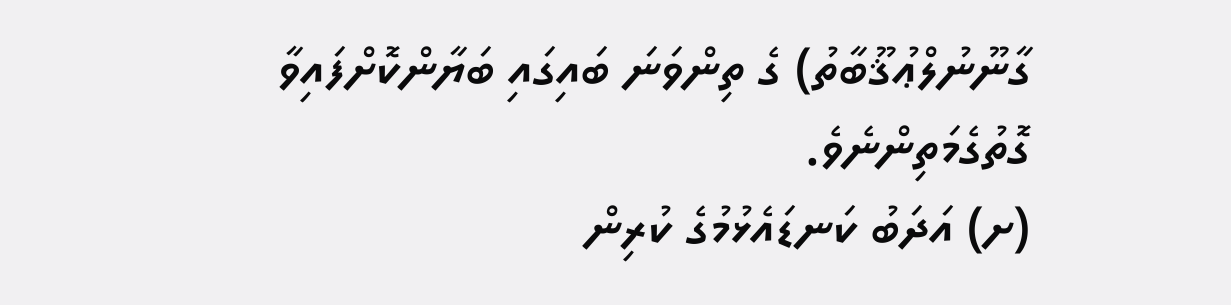ގާނޫނުލްޢުޤޫބާތު) ގެ ތިންވަނަ ބައިގައި ބަޔާންކޮށްފައިވާ ގޮތުގެމަތިންނެވެ.
(ށ) އަދަބު ކަނޑައެޅުމުގެ ކުރިން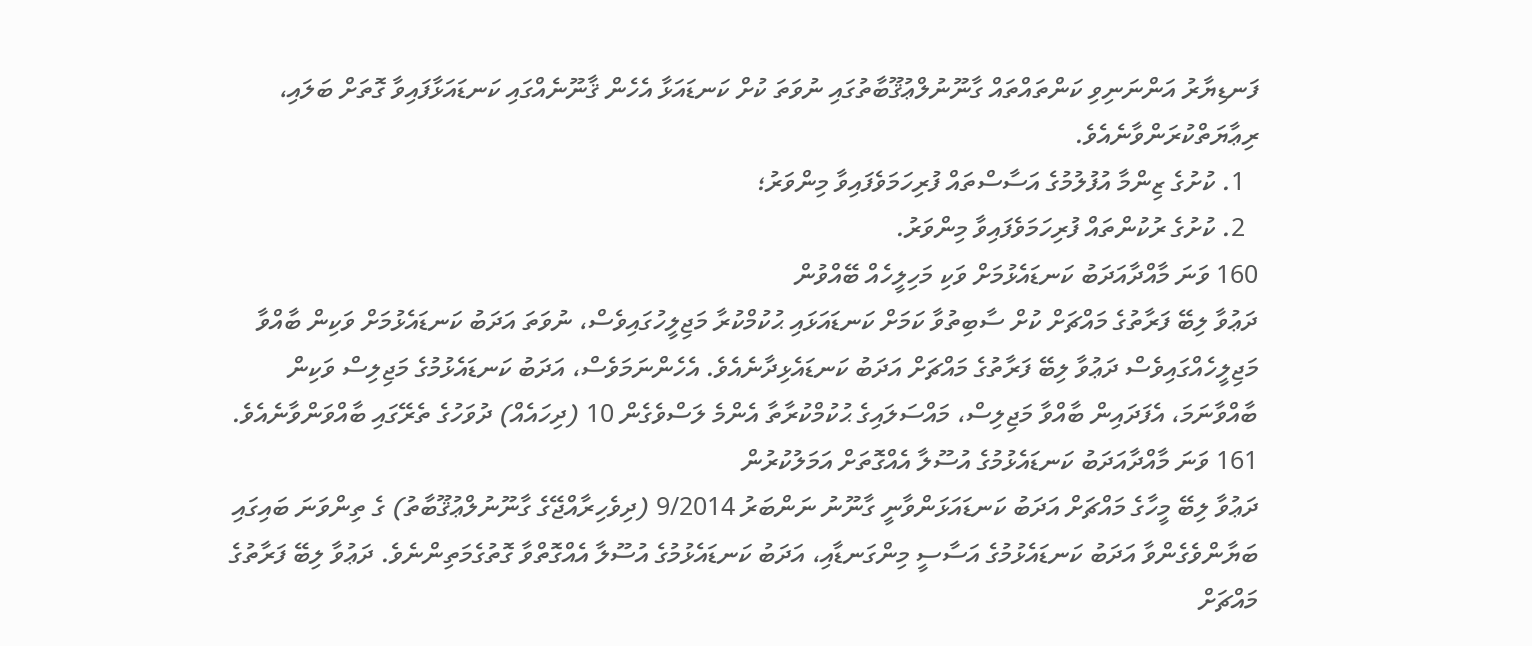ފަނޑިޔާރު އަންނަނިވި ކަންތައްތައް ގާނޫނުލްޢުޤޫބާތުގައި ނުވަތަ ކުށް ކަނޑައަޅާ އެހެން ޤާނޫނެއްގައި ކަނޑައަޅާފައިވާ ގޮތަށް ބަލައި، ރިޢާޔަތްކުރަންވާނެއެވެ.
  1. ކުށުގެ ޒިންމާ އުފުލުމުގެ އަސާސްތައް ފުރިހަމަވެފައިވާ މިންވަރު؛
  2. ކުށުގެ ރުކުންތައް ފުރިހަމަވެފައިވާ މިންވަރު.
160 ވަނަ މާއްދާއަދަބު ކަނޑައެޅުމަށް ވަކި މަހިލީހެއް ބޭއްވުން
ދަޢުވާ ލިބޭ ފަރާތުގެ މައްޗަށް ކުށް ސާބިތުވާ ކަމަށް ކަނޑައަޅައި ޙުކުމްކުރާ މަޖިލީހުގައިވެސް، ނުވަތަ އަދަބު ކަނޑައެޅުމަށް ވަކިން ބާއްވާ މަޖިލީހެއްގައިވެސް ދަޢުވާ ލިބޭ ފަރާތުގެ މައްޗަށް އަދަބު ކަނޑައެޅިދާނެއެވެ. އެހެންނަމަވެސް، އަދަބު ކަނޑައެޅުމުގެ މަޖިލިސް ވަކިން ބާއްވާނަމަ، އެފަދައިން ބާއްވާ މަޖިލިސް، މައްސަލައިގެ ޙުކުމްކުރާތާ އެންމެ ލަސްވެގެން 10 (ދިހައެއް) ދުވަހުގެ ތެރޭގައި ބާއްވަންވާނެއެވެ.
161 ވަނަ މާއްދާއަދަބު ކަނޑައެޅުމުގެ އުސޫލާ އެއްގޮތަށް އަމަލުކުރުން
ދަޢުވާ ލިބޭ މީހާގެ މައްޗަށް އަދަބު ކަނޑައަޅަންވާނީ ގާނޫނު ނަންބަރު 9/2014 (ދިވެހިރާއްޖޭގެ ގާނޫނުލްޢުޤޫބާތު) ގެ ތިންވަނަ ބައިގައި ބަޔާންވެގެންވާ އަދަބު ކަނޑައެޅުމުގެ އަސާސީ މިންގަނޑާއި، އަދަބު ކަނޑައެޅުމުގެ އުސޫލާ އެއްގޮތްވާ ގޮތުގެމަތިންނެވެ. ދަޢުވާ ލިބޭ ފަރާތުގެ މައްޗަށް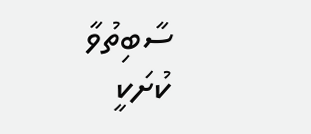ސާބިތުވާ ކުށަކީ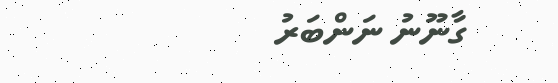ގާނޫނު ނަންބަރު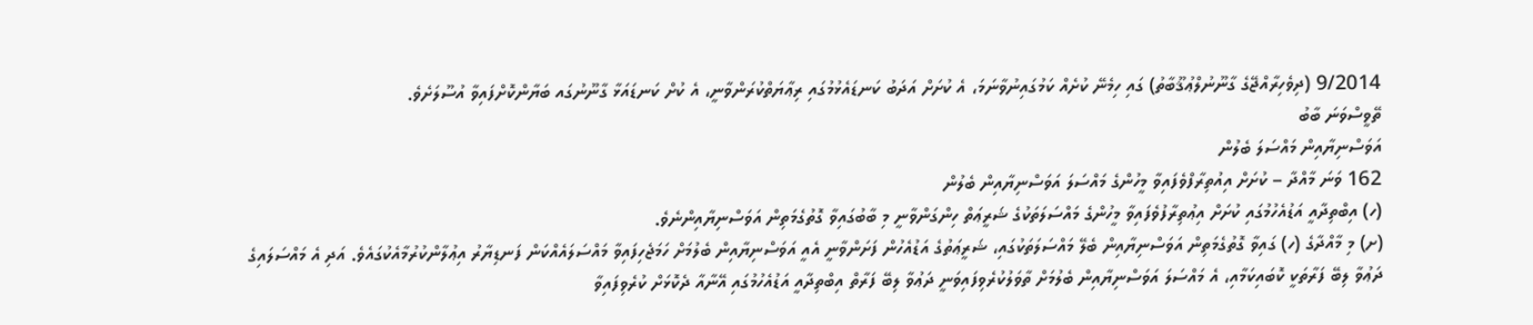9/2014 (ދިވެހިރާއްޖޭގެ ގާނޫނުލްޢުޤޫބާތު) ގައި ހިމެނޭ ކުށެއް ކަމުގައިނުވާނަމަ، އެ ކުށަށް އަދަބު ކަނޑައެޅުމުގައި ރިޢާޔަތްކުރަންވާނީ، އެ ކުށް ކަނޑައަޅާ ގާނޫނުގައ ބަޔާންކޮށްފައިވާ އުސޫލަށެވެ.
ތޭވީސްވަނަ ބާބު
އަވަސްނިޔާއިން މައްސަލަ ބެލުން
162 ވަނަ މާއްދާ – ކުށަށް އިއުތިރާފްވެފައިވާ މީހުންގެ މައްސަލަ އަވަސްނިޔާއިން ބެލުން
(ހ) އިބްތިދާއީ އަޑުއެހުމުގައި ކުށަށް އިޢުތިރާފުވެފައިވާ މީހުންގެ މައްސަލަތަކުގެ ޝަރީޢަތް ހިންގަންވާނީ މި ބާބުގައިވާ ގޮތުގެމަތިން އަވަސްނިޔާއިންނެވެ.
(ށ) މި މާއްދާގެ (ހ) ގައިވާ ގޮތުގެމަތިން އަވަސްނިޔާއިން ބެލޭ މައްސަލަތަކުގައި، ޝަރީޢަތުގެ އަޑުއެހުން ފަށަންވާނީ އެއީ އަވަސްނިޔާއިން ބެލުމަށް ހަމަޖެހިފައިވާ މައްސަލައެއްކަން ފަނޑިޔާރު އިޢުލާންކުރުމާއެކުގައެވެ. އަދި އެ މައްސަލައިގެ ދަޢުވާ ލިބޭ ފަރާތަކީ ކޮބައިކަމާއި، އެ މައްސަލަ އަވަސްނިޔާއިން ބެލުމަށް ތާވަލުކުރެވިފައިވަނީ ދަޢުވާ ލިބޭ ފަރާތް އިބްތިދާއީ އަޑުއެހުމުގައި އޭނާއާ ދެކޮޅަށް ކުރެވިފައިވާ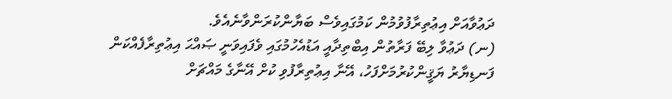ދަޢުވާއަށް އިޢުތިރާފުވުމުން ކަމުގައިވެސް ބަޔާންކުރަންވާނެއެވެ.
(ނ) ދަޢުވާ ލިބޭ ފަރާތުން އިބްތިދާއީ އަޑުއެހުމުގައި ވެފައިވަނީ ޞައްޙަ އިޢުތިރާފެއްކަން ފަނޑިޔާރު ޔަޤީންކުރުމަށްފަހު، އޭނާ އިޢުތިރާފުވި ކުށް އޭނާގެ މައްޗަށް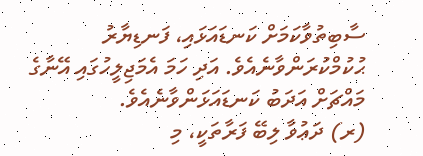ސާބިތުވާކަމަށް ކަނޑައަޅައި، ފަނޑިޔާރު ޙުކުމްކުރަންވާނެއެވެ. އަދި ހަމަ އެމަޖިލީހުގައި އޭނާގެ މައްޗަށް އަދަބު ކަނޑައަޅަންވާނެއެވެ.
(ރ) ދަޢުވާ ލިބޭ ފަރާތަކީ، މި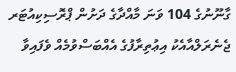ގާނޫނުގެ 104 ވަނަ މާއްދާގެ ދަށުން ޕްރޮސިކިއުޓަރ ޖެނެރަލްއާއެކު އިޢުތިރާފުގެ އެއްބަސްވުމެއް ވެފައިވާ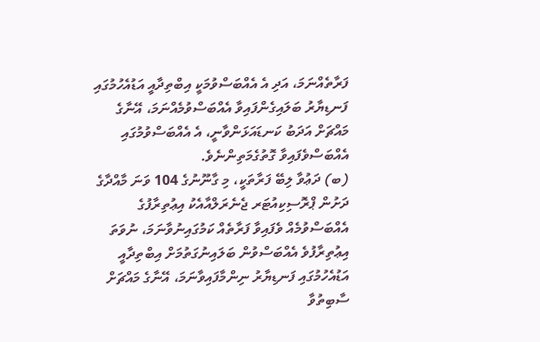ފަރާތެއްނަމަ، އަދި އެ އެއްބަސްވުމަކީ އިބްތިދާއީ އަޑުއެހުމުގައި ފަނޑިޔާރު ބަލައިގެންފައިވާ އެއްބަސްވުމެއްނަމަ، އޭނާގެ މައްޗަށް އަދަބު ކަނޑައަޅަންވާނީ، އެ އެއްބަސްވުމުގައި އެއްބަސްވެފައިވާ ގޮތުގެމަތިންނެވެ.
(ބ) ދަޢުވާ ލިބޭ ފަރާތަކީ، މި ގާނޫނުގެ 104 ވަނަ މާއްދާގެ ދަށުން ޕްރޮސިކިއުޓަރ ޖެނެރަލްއާއެކު އިޢުތިރާފުގެ އެއްބަސްވުމެއް ވެފައިވާ ފަރާތެއް ކަމުގައިނުވާނަމަ، ނުވަތަ އިޢުތިރާފުވެ އެއްބަސްވުން ބަލައިނުގަތުމަށް އިބްތިދާއީ އަޑުއެހުމުގައި ފަނޑިޔާރު ނިންމާފައިވާނަމަ، އޭނާގެ މައްޗަށް ސާބިތުވާ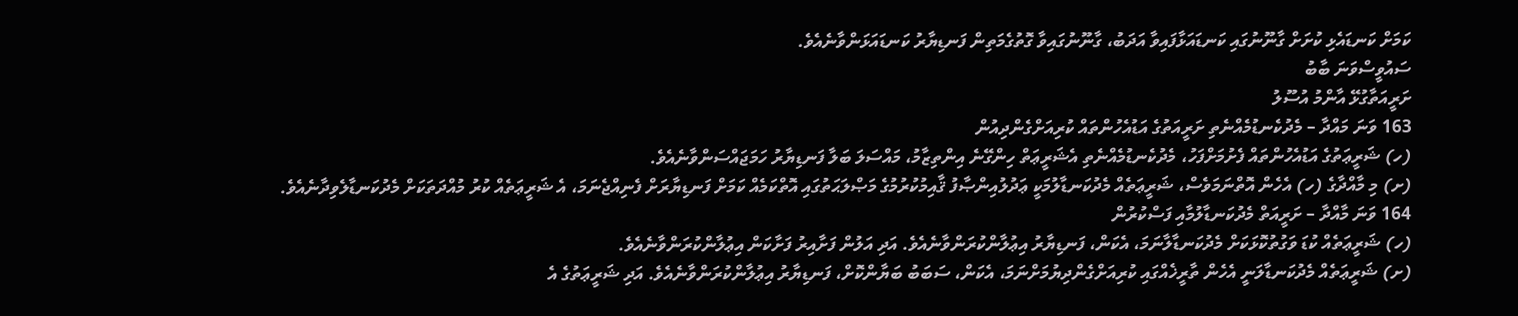ކަމަށް ކަނޑައެޅި ކުށަށް ގާނޫނުގައި ކަނޑައަޅާފައިވާ އަދަބު، ގާނޫނުގައިވާ ގޮތުގެމަތިން ފަނޑިޔާރު ކަނޑައަޅަންވާނެއެވެ.
ސައުވީސްވަނަ ބާބު
ށަރީއަތާގުޅޭ އާންމު އުސޫލު
163 ވަނަ މައްދާ – މެދުކެނޑުމެއްނެތި ށަރީއަތުގެ އަޑުއެހުންތައް ކުރިއަށްގެންދިއުން
(ހ) ޝަރީޢަތުގެ އަޑުއެހުންތައް ފެށުމަށްފަހު، މެދުކެނޑުމެއްނެތި އެޝަރީޢަތް ހިންގޭނެ އިންތިޒާމު، މައްސަލަ ބަލާ ފަނޑިޔާރު ހަމަޖައްސަންވާނެއެވެ.
(ށ) މި މާއްދާގެ (ހ) އެހެން އޮތްނަމަވެސް، ޝަރީޢަތެއް މެދުކަނޑާލުމަކީ ޢަދުލުއިންޞާފު ޤާއިމުކުރުމުގެ މަޞްލަޙަތުގައި އޮތްކަމެއް ކަމަށް ފަނޑިޔާރަށް ފެނިއްޖެނަމަ، އެ ޝަރީޢަތެއް ކުރު މުއްދަތަކަށް މެދުކަނޑާލެވިދާނެއެވެ.
164 ވަނަ މާއްދާ – ށަރީއަތް މެދުކަނޑާލުމާއި ފަސްކުރުން
(ހ) ޝަރީޢަތެއް ކުޑަ ވަގުތުކޮޅަކަށް މެދުކަނޑާލާނަމަ، އެކަން، ފަނޑިޔާރު އިޢުލާންކުރަންވާނެއެވެ. އަދި އަލުން ފަށާއިރު ފަށާކަން އިޢުލާންކުރަންވާނެއެވެ.
(ށ) ޝަރީޢަތެއް މެދުކަނޑާލަނީ އެހެން ތާރީޚެއްގައި ކުރިއަށްގެންދިޔުމަށްނަމަ، އެކަން، ސަބަބު ބަޔާންކޮށް، ފަނޑިޔާރު އިޢުލާންކުރަންވާނެއެވެ. އަދި ޝަރީޢަތުގެ އެ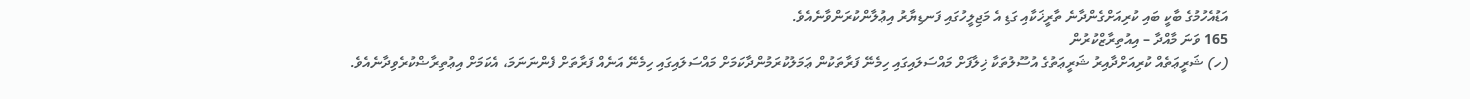އަޑުއެހުމުގެ ބާކީ ބައި ކުރިއަށްގެންދާނެ ތާރީޚަކާއި ގަޑި އެ މަޖިލީހުގައި ފަނޑިޔާރު އިޢުލާންކުރަންވާނެއެވެ.
165 ވަނަ މާއްދާ – އިއުތިރާޒްކުރުން
(ހ) ޝަރީޢަތެއް ކުރިއަށްދާއިރު ޝަރީޢަތުގެ އުސޫލުތަކާ ޚިލާފަށް މައްސަލައިގައި ހިމެނޭ ފަރާތަކުން ޢަމަލުކުރަމުންދާކަމަށް މައްސަލައިގައި ހިމެނޭ އަނެއް ފަރާތަށް ފެންނަނަމަ، އެކަމަށް އިޢުތިރާޟްކުރެވިދާނެއެވެ.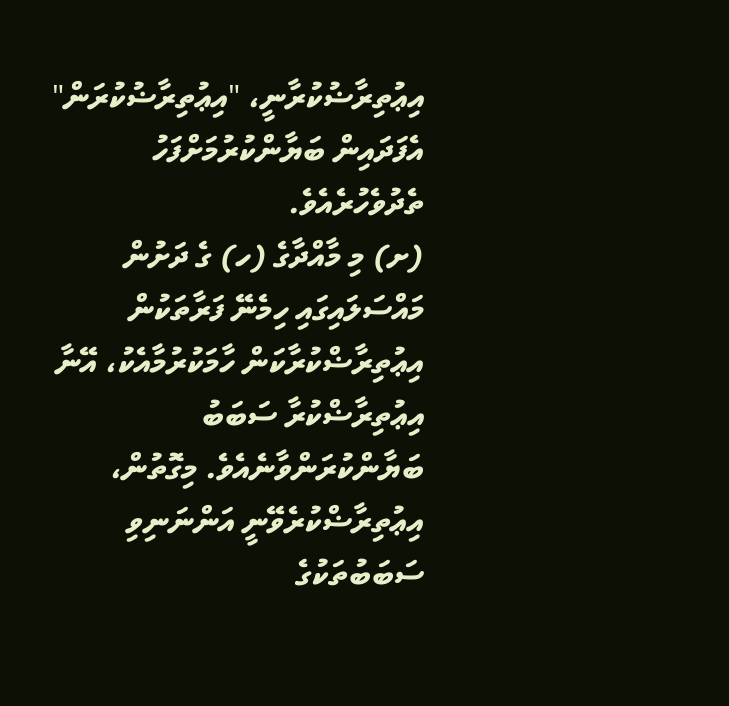އިޢުތިރާޟުކުރާނީ، "އިޢުތިރާޟުކުރަން" އެފަދައިން ބަޔާންކުރުމަށްފަހު ތެދުވެހުރެއެވެ.
(ށ) މި މާއްދާގެ (ހ) ގެ ދަށުން މައްސަލައިގައި ހިމެނޭ ފަރާތަކުން އިޢުތިރާޟްކުރާކަން ހާމަކުރުމާއެކު، އޭނާ އިޢުތިރާޟްކުރާ ސަބަބު ބަޔާންކުރަންވާނެއެވެ. މިގޮތުން، އިޢުތިރާޟްކުރެވޭނީ އަންނަނިވި ސަބަބުތަކުގެ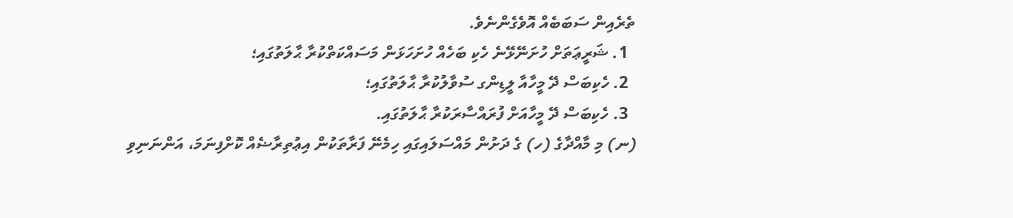ތެރެއިން ސަބަބެއް އޮވެގެންނެވެ.
  1. ޝަރީޢަތަށް ހުށަނޭޅޭނެ ހެކި ބަހެއް ހުށަހަޅަން މަސައްކަތްކުރާ ޙާލަތުގައި؛
  2. ހެކިބަސް ދޭ މީހާއާ ލީޑިންގ ސުވާލުކުރާ ޙާލަތުގައި؛
  3. ހެކިބަސް ދޭ މީހާއަށް ފުރައްސާރަކުރާ ޙާލަތުގައި.
(ނ) މި މާއްދާގެ (ހ) ގެ ދަށުން މައްސަލައިގައި ހިމެނޭ ފަރާތަކުން އިޢުތިރާޟެއް ކޮށްފިނަމަ، އަންނަނިވި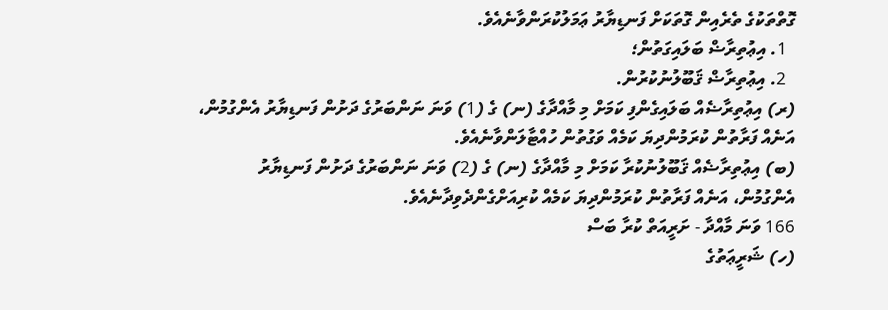ގޮތްތަކުގެ ތެރެއިން ގޮތަކަށް ފަނޑިޔާރު ޢަމަލުކުރަންވާނެއެވެ.
  1. އިޢުތިރާޟް ބަލައިގަތުން؛
  2. އިޢުތިރާޟް ޤަބޫލުނުކުރުން.
(ރ) އިޢުތިރާޟެއް ބަލައިގެންފި ކަމަށް މި މާއްދާގެ (ނ) ގެ (1) ވަނަ ނަންބަރުގެ ދަށުން ފަނޑިޔާރު އެންގުމުން، އަނެއް ފަރާތުން ކުރަމުންދިޔަ ކަމެއް ވަގުތުން ހުއްޓާލަންވާނެއެވެ.
(ބ) އިޢުތިރާޟެއް ޤަބޫލުނުކުރާ ކަމަށް މި މާއްދާގެ (ނ) ގެ (2) ވަނަ ނަންބަރުގެ ދަށުން ފަނޑިޔާރު އެންގުމުން، އަނެއް ފަރާތުން ކުރަމުންދިޔަ ކަމެއް ކުރިއަށްގެންދެވިދާނެއެވެ.
166 ވަނަ މާއްދާ - ށަރީއަތް ކުރާ ބަސް
(ހ) ޝަރީޢަތުގެ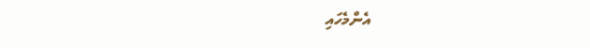އެންމެހައި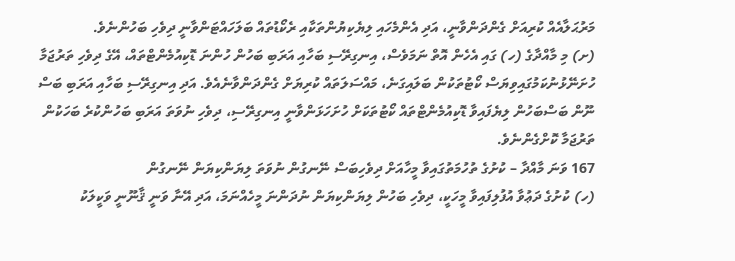މަރުޙަލާއެއް ކުރިއަށް ގެންދަންވާނީ، އަދި އެންމެހައި ލިޔެކިޔުންތަކާއި ރެކޯޑުތައް ބަލަހައްޓަންވާނީ ދިވެހި ބަހުންނެވެ.
(ށ) މި މާއްދާގެ (ހ) ގައި އެހެން އޮތް ނަމަވެސް، އިނގިރޭސި ބަހާއި އަރަބި ބަހުން ހުންނަ ޑޮކިއުމެންޓްތައް، އޭގެ ދިވެހި ތަރުޖަމާ ހުށަނޭޅުނުކަމުގައިވިޔަސް ކޯޓުތަކުން ބަލައިގަނެ، މައްސަލަތައް ކުރިޔަށް ގެންދަންވާނެއެވެ. އަދި އިނގިރޭސި ބަހާއި އަރަބި ބަސް ނޫން ބަސްބަހުން ލިޔެފައިވާ ޑޮކިއުމެންޓްތައް ކޯޓުތަކަށް ހުށަހަޅަންވާނީ އިނގިރޭސި، ދިވެހި ނުވަތަ އަރަބި ބަހުންކުރެ ބަހަކުން ތަރުޖަމާ ކޮށްގެންނެވެ.
167 ވަނަ މާއްދާ – ކުށުގެ ތުހުމަތުގައިވާ މީހާއަށް ދިވެހިބަސް ނޭނގުން ނުވަތަ ލިޔަންކިޔަން ނޭނގުން
(ހ) ކުށުގެ ދަޢުވާ އުފުލިފައިވާ މީހަކީ، ދިވެހި ބަހުން ލިޔަންކިޔަން ނުދަންނަ މީހެއްނަމަ، އަދި އޭނާ ވަނީ ޤާނޫނީ ވަކީލަކު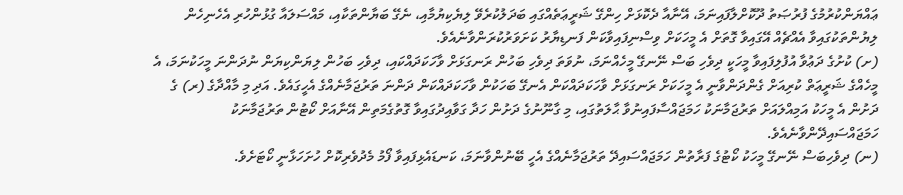ޢައްޔަންކުރުމުގެ ފުރުޞަތު ދޫކޮށްލާފައިނަމަ، އޭނާއާ ދެކޮޅަށް ހިންގޭ ޝަރީޢަތެއްގައި ބަދަލުކުރެވޭ ލިޔެކިޔުމާއި، ނެގޭ ބަޔާންތަކާއި، މައްސަލައާ ގުޅުންހުރި އެހެނިހެން ލިޔުންތަކުގައިވާ އެއްޗެއް އޭގައިވާ ގޮތަށް އެ މީހަކަށް ވިސްނިފައިވާކަން ފަނޑިޔާރު ކަށަވަރުކުރަންވާނެއެވެ.
(ށ) ކުށުގެ ދަޢުވާ އުފުލިފައިވާ މީހަކީ ދިވެހި ބަސް ނޭނގޭ މީހެއްނަމަ، ނުވަތަ ދިވެހި ބަހުން ރަނގަޅަށް ވާހަކަދައްކައި، ދިވެހި ބަހުން ލިޔަންކިޔަން ނުދަންނަ މީހަކުނަމަ، އެ މީހެއްގެ ޝަރީޢަތް ކުރިއަށް ގެންދަންވާނީ އެ މީހަކަށް ރަނގަޅަށް ވާހަކަދައްކަން އެނގޭ ބަހަކުން ވާހަކަދައްކަން ދަންނަ ތަރުޖަމާނެއްގެ އެހީގައެވެ. އަދި މި މާއްދާގެ (ރ) ގެ ދަށުން އެ މީހަކު އަމިއްލައަށް ތަރުޖަމާނަކު ހަމަޖައްސާފައިނުވާ ޙާލަތުގައި، މި ގާނޫނުގެ ދަށުން ހަދާ ގަވާއިދުގައިވާ ގޮތުގެމަތިން އޭނާއަށް ކޯޓުން ތަރުޖަމާނަކު ހަމަޖައްސައިދޭންވާނެއެވެ.
(ނ) ދިވެހިބަސް ނޭނގޭ މީހަކު ކޯޓުގެ ފަރާތުން ހަމަޖައްސައިދޭ ތަރުޖަމާނެއްގެ އެހީ ބޭނުންވާނަމަ، ކަނޑައެޅިފައިވާ ފޯމު މެދުވެރިކޮށް ހުށަހަޅާނީ ކޯޓަށެވެ.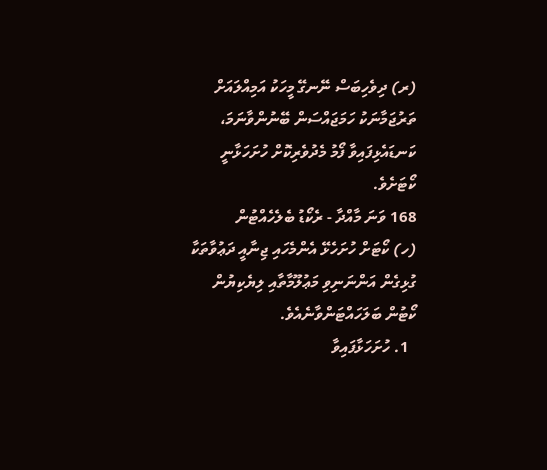(ރ) ދިވެހިބަސް ނޭނގޭ މީހަކު އަމިއްލައަށް ތަރުޖަމާނަކު ހަމަޖައްސަން ބޭނުންވާނަމަ، ކަނޑައެޅިފައިވާ ފޯމު މެދުވެރިކޮށް ހުށަހަޅާނީ ކޯޓަށެވެ.
168 ވަނަ މާއްދާ - ރެކޯޑު ބެލެހެއްޓުން
(ހ) ކޯޓަށް ހުށަހެޅޭ އެންމެހައި ޖިނާއީ ދަޢުވާތަކާ ގުޅިގެން އަންނަނިވި މަޢުލޫމާތާއި ލިޔެކިޔުން ކޯޓުން ބަލަހައްޓަންވާނެއެވެ.
  1. ހުށަހަޅާފައިވާ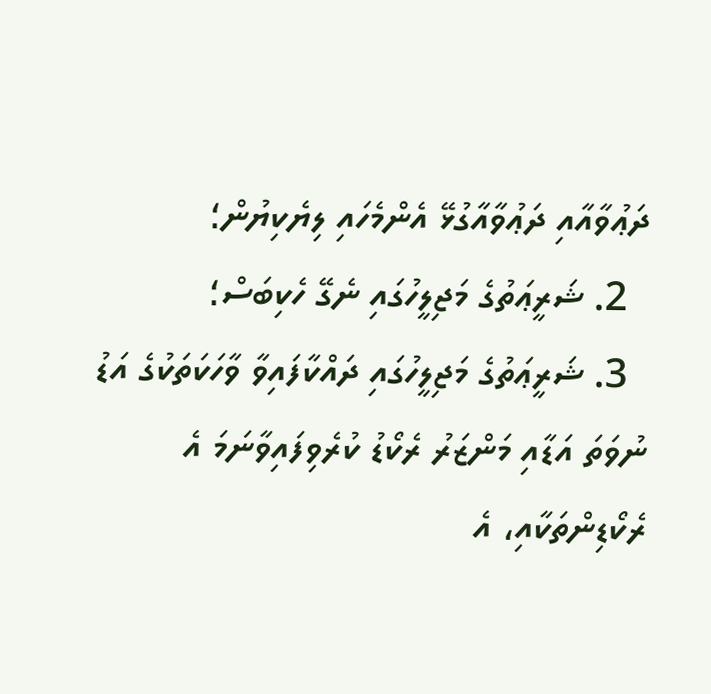ދަޢުވާއާއި ދަޢުވާއާގުޅޭ އެންމެހައި ލިޔެކިޔުން؛
  2. ޝަރީޢަތުގެ މަޖިލީހުގައި ނެގޭ ހެކިބަސް؛
  3. ޝަރީޢަތުގެ މަޖިލީހުގައި ދައްކާފައިވާ ވާހަކަތަކުގެ އަޑު ނުވަތަ އަޑާއި މަންޒަރު ރެކޯޑު ކުރެވިފައިވާނަމަ އެ ރެކޯޑިންތަކާއި، އެ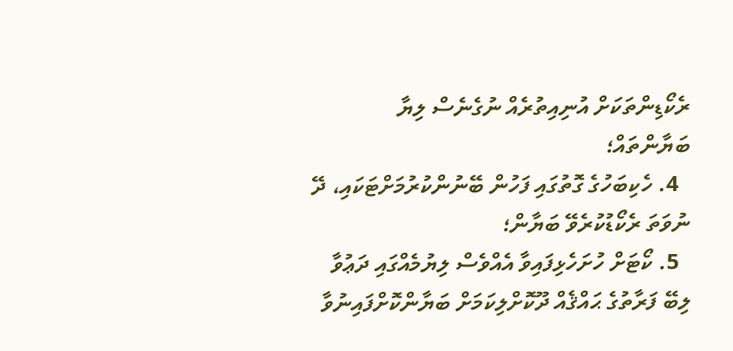ރެކޯޑިންތަކަށް އުނިއިތުރެއް ނުގެނެސް ލިޔާ ބަޔާންތައް؛
  4. ހެކިބަހުގެ ގޮތުގައި ފަހުން ބޭނުންކުރުމަށްޓަކައި، ދޭ ނުވަތަ ރެކޯޑުކުރެވޭ ބަޔާން؛
  5. ކޯޓަށް ހުށަހެޅިފައިވާ އެއްވެސް ލިޔުމެއްގައި ދަޢުވާ ލިބޭ ފަރާތުގެ ޙައްޤެއް ދޫކޮށްލިކަމަށް ބަޔާންކޮށްފައިނުވާ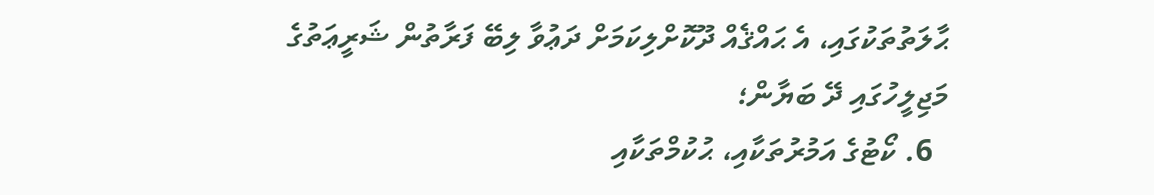ޙާލަތުތަކުގައި، އެ ޙައްޤެއް ދޫކޮށްލިކަމަށް ދަޢުވާ ލިބޭ ފަރާތުން ޝަރީޢަތުގެ މަޖިލީހުގައި ދޭ ބަޔާން؛
  6. ކޯޓުގެ އަމުރުތަކާއި، ޙުކުމްތަކާއި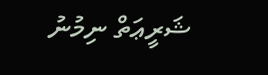ޝަރީޢަތް ނިމުނު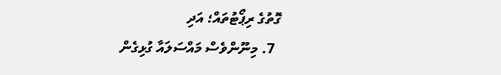ގޮތުގެ ރިޕޯޓުތައް؛ އަދި
  7. މިނޫންވެސް މައްސަލައާ ގުޅިގެން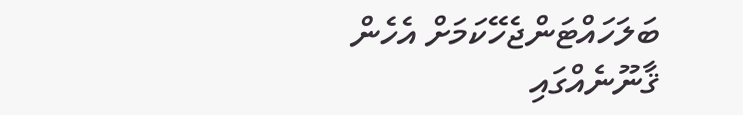ބަލަހައްޓަންޖެހޭކަމަށް އެހެން ޤާނޫނެއްގައި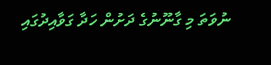ނުވަތަ މި ގާނޫނުގެ ދަށުން ހަދާ ގަވާއިދުގައި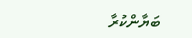ބަޔާންކުރާ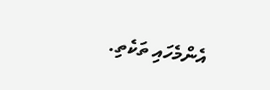އެންމެހައި ތަކެތި.